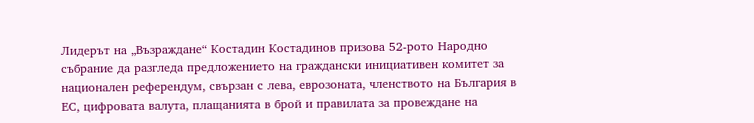Лидерът на „Възраждане“ Костадин Костадинов призова 52-рото Народно събрание да разгледа предложението на граждански инициативен комитет за национален референдум, свързан с лева, еврозоната, членството на България в ЕС, цифровата валута, плащанията в брой и правилата за провеждане на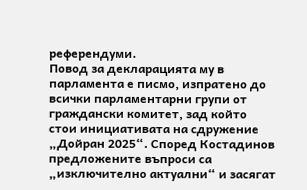референдуми.
Повод за декларацията му в парламента е писмо, изпратено до всички парламентарни групи от граждански комитет, зад който стои инициативата на сдружение „Дойран 2025“. Според Костадинов предложените въпроси са „изключително актуални“ и засягат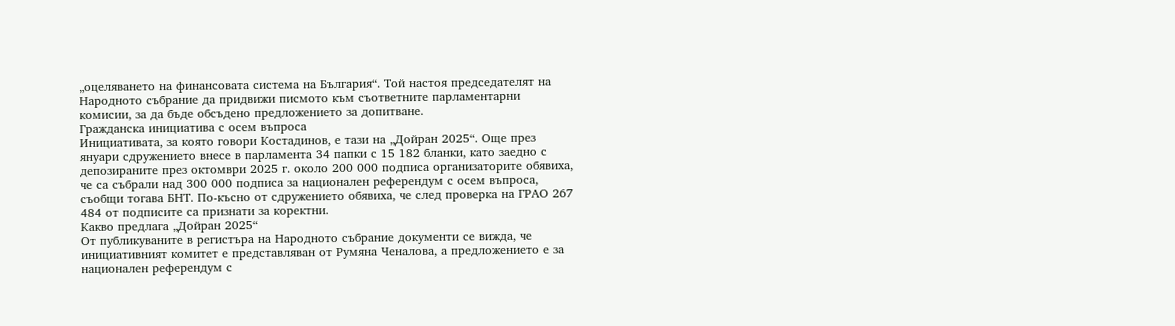„оцеляването на финансовата система на България“. Той настоя председателят на Народното събрание да придвижи писмото към съответните парламентарни комисии, за да бъде обсъдено предложението за допитване.
Гражданска инициатива с осем въпроса
Инициативата, за която говори Костадинов, е тази на „Дойран 2025“. Още през януари сдружението внесе в парламента 34 папки с 15 182 бланки, като заедно с депозираните през октомври 2025 г. около 200 000 подписа организаторите обявиха, че са събрали над 300 000 подписа за национален референдум с осем въпроса, съобщи тогава БНТ. По-късно от сдружението обявиха, че след проверка на ГРАО 267 484 от подписите са признати за коректни.
Какво предлага „Дойран 2025“
От публикуваните в регистъра на Народното събрание документи се вижда, че инициативният комитет е представляван от Румяна Ченалова, а предложението е за национален референдум с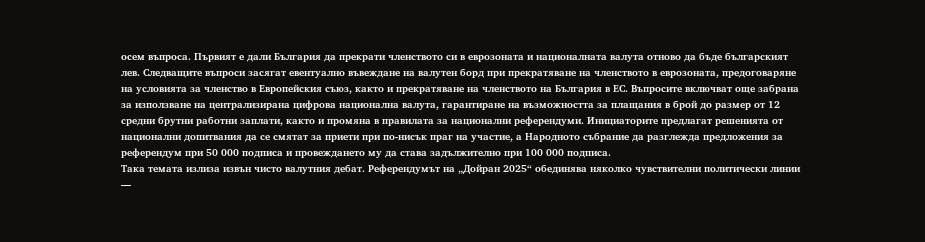осем въпроса. Първият е дали България да прекрати членството си в еврозоната и националната валута отново да бъде българският лев. Следващите въпроси засягат евентуално въвеждане на валутен борд при прекратяване на членството в еврозоната, предоговаряне на условията за членство в Европейския съюз, както и прекратяване на членството на България в ЕС. Въпросите включват още забрана за използване на централизирана цифрова национална валута, гарантиране на възможността за плащания в брой до размер от 12 средни брутни работни заплати, както и промяна в правилата за национални референдуми. Инициаторите предлагат решенията от национални допитвания да се смятат за приети при по-нисък праг на участие, а Народното събрание да разглежда предложения за референдум при 50 000 подписа и провеждането му да става задължително при 100 000 подписа.
Така темата излиза извън чисто валутния дебат. Референдумът на „Дойран 2025“ обединява няколко чувствителни политически линии —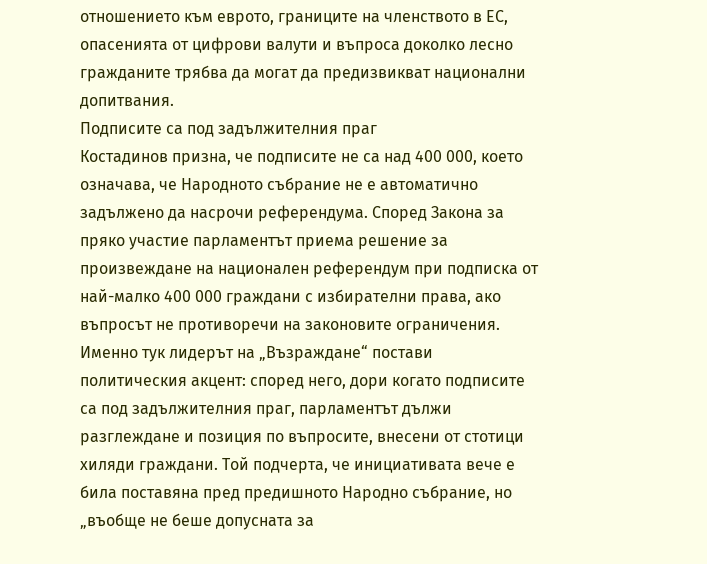отношението към еврото, границите на членството в ЕС, опасенията от цифрови валути и въпроса доколко лесно гражданите трябва да могат да предизвикват национални допитвания.
Подписите са под задължителния праг
Костадинов призна, че подписите не са над 400 000, което означава, че Народното събрание не е автоматично задължено да насрочи референдума. Според Закона за пряко участие парламентът приема решение за произвеждане на национален референдум при подписка от най-малко 400 000 граждани с избирателни права, ако въпросът не противоречи на законовите ограничения.
Именно тук лидерът на „Възраждане“ постави политическия акцент: според него, дори когато подписите са под задължителния праг, парламентът дължи разглеждане и позиция по въпросите, внесени от стотици хиляди граждани. Той подчерта, че инициативата вече е била поставяна пред предишното Народно събрание, но „въобще не беше допусната за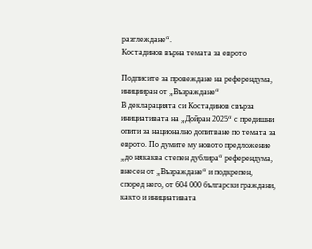разглеждане“.
Костадинов върна темата за еврото

Подписите за провеждане на референдума, иницииран от „Възраждане“
В декларацията си Костадинов свърза инициативата на „Дойран 2025“ с предишни опити за национално допитване по темата за еврото. По думите му новото предложение „до някаква степен дублира“ референдума, внесен от „Възраждане“ и подкрепен, според него, от 604 000 български граждани, както и инициативата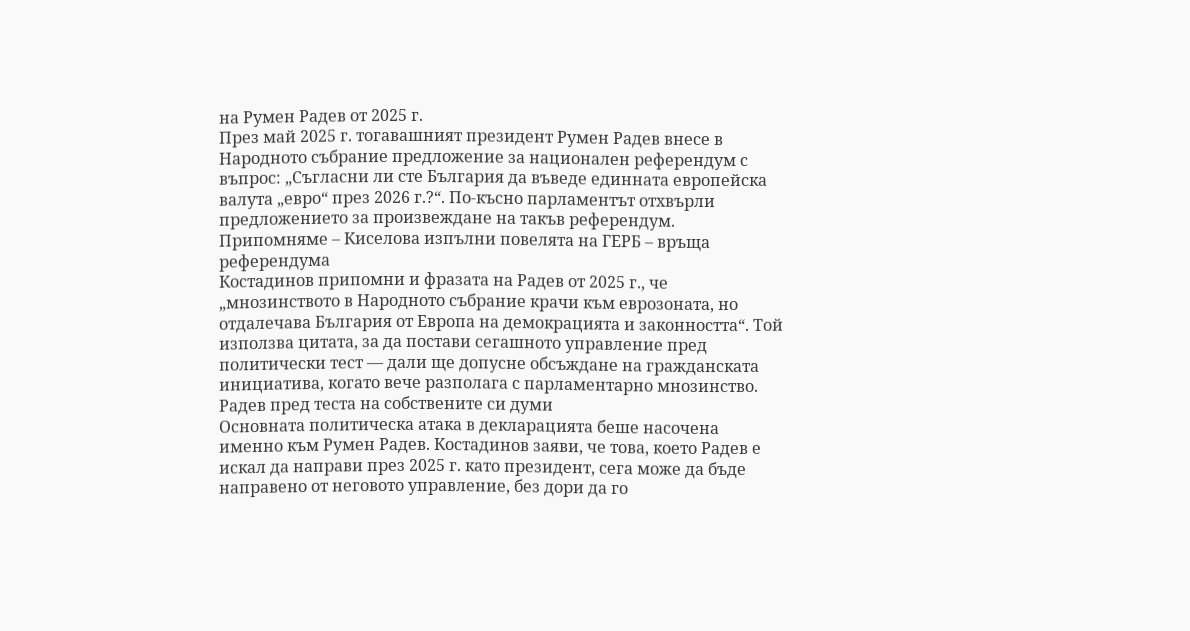на Румен Радев от 2025 г.
През май 2025 г. тогавашният президент Румен Радев внесе в Народното събрание предложение за национален референдум с въпрос: „Съгласни ли сте България да въведе единната европейска валута „евро“ през 2026 г.?“. По-късно парламентът отхвърли предложението за произвеждане на такъв референдум.
Припомняме – Киселова изпълни повелята на ГЕРБ – връща референдума
Костадинов припомни и фразата на Радев от 2025 г., че „мнозинството в Народното събрание крачи към еврозоната, но отдалечава България от Европа на демокрацията и законността“. Той използва цитата, за да постави сегашното управление пред политически тест — дали ще допусне обсъждане на гражданската инициатива, когато вече разполага с парламентарно мнозинство.
Радев пред теста на собствените си думи
Основната политическа атака в декларацията беше насочена именно към Румен Радев. Костадинов заяви, че това, което Радев е искал да направи през 2025 г. като президент, сега може да бъде направено от неговото управление, без дори да го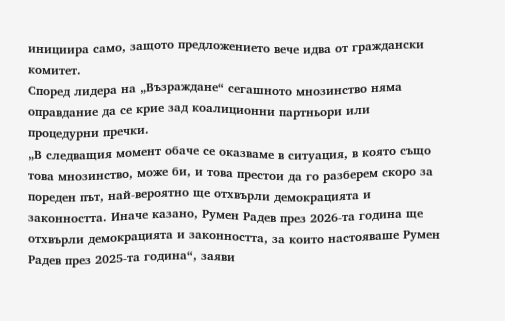инициира само, защото предложението вече идва от граждански комитет.
Според лидера на „Възраждане“ сегашното мнозинство няма оправдание да се крие зад коалиционни партньори или процедурни пречки.
„В следващия момент обаче се оказваме в ситуация, в която също това мнозинство, може би, и това престои да го разберем скоро за пореден път, най-вероятно ще отхвърли демокрацията и законността. Иначе казано, Румен Радев през 2026-та година ще отхвърли демокрацията и законността, за които настояваше Румен Радев през 2025-та година“, заяви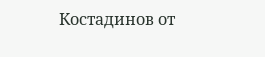Костадинов от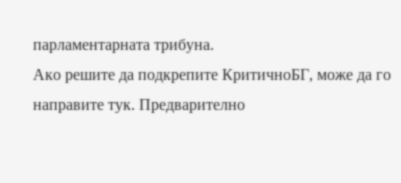парламентарната трибуна.
Ако решите да подкрепите КритичноБГ, може да го направите тук. Предварително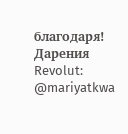благодаря!
Дарения Revolut: @mariyatkwa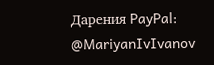Дарения PayPal: @MariyanIvIvanov